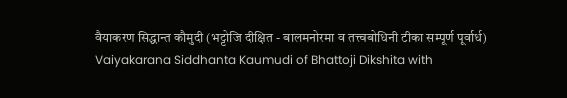वैयाकरण सिद्धान्त कौमुदी (भट्टोजि दीक्षित - बालमनोरमा व तत्त्वबोधिनी टीका सम्पूर्ण पूर्वार्ध)
Vaiyakarana Siddhanta Kaumudi of Bhattoji Dikshita with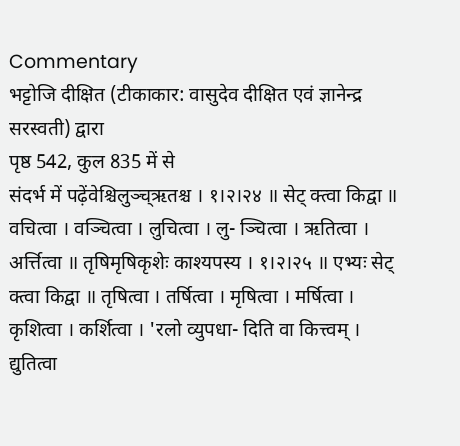Commentary
भट्टोजि दीक्षित (टीकाकार: वासुदेव दीक्षित एवं ज्ञानेन्द्र सरस्वती) द्वारा
पृष्ठ 542, कुल 835 में से
संदर्भ में पढ़ेंवेश्चिलुञ्च्ऋतश्च । १।२।२४ ॥ सेट् क्त्वा किद्वा ॥ वचित्वा । वञ्चित्वा । लुचित्वा । लु- ञ्चित्वा । ऋतित्वा । अर्त्तित्वा ॥ तृषिमृषिकृशेः काश्यपस्य । १।२।२५ ॥ एभ्यः सेट् क्त्वा किद्वा ॥ तृषित्वा । तर्षित्वा । मृषित्वा । मर्षित्वा । कृशित्वा । कर्शित्वा । 'रलो व्युपधा- दिति वा कित्त्वम् । द्युतित्वा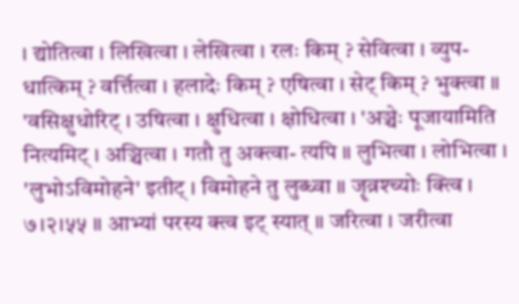। द्योतित्वा । लिखित्वा । लेखित्वा । रलः किम् ? सेवित्वा । व्युप- धात्किम् ? वर्त्तित्वा । हलादेः किम् ? एषित्वा । सेट् किम् ? भुक्त्वा ॥ 'वसिक्षुधोरिट् । उषित्वा । क्षुधित्वा । क्षोधित्वा । 'अञ्चेः पूजायामिति नित्यमिट् । अञ्चित्वा । गतौ तु अक्त्वा- त्यपि ॥ लुभित्वा । लोभित्वा । 'लुभोऽविमोहने' इतीट् । विमोहने तु लुब्ध्वा ॥ जॄव्रश्च्योः क्त्वि । ७।२।५५ ॥ आभ्यां परस्य क्त्व इट् स्यात् ॥ जरित्वा । जरीत्वा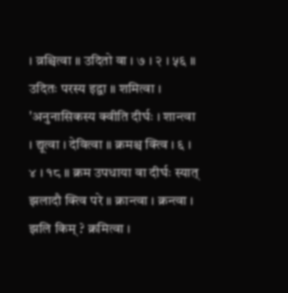। व्रश्चित्वा ॥ उदितो वा । ७ । २ । ५६ ॥ उदितः परस्य इद्वा ॥ शमित्वा । 'अनुनासिकस्य क्वीति दीर्घः । शान्त्वा । द्यूत्वा । देवित्वा ॥ क्रमश्च क्त्वि । ६ । ४ । १८ ॥ क्रम उपधाया वा दीर्घः स्यात् झलादौ क्त्वि परे ॥ क्रान्त्वा । क्रन्त्वा । झलि किम् ? क्रमित्वा ।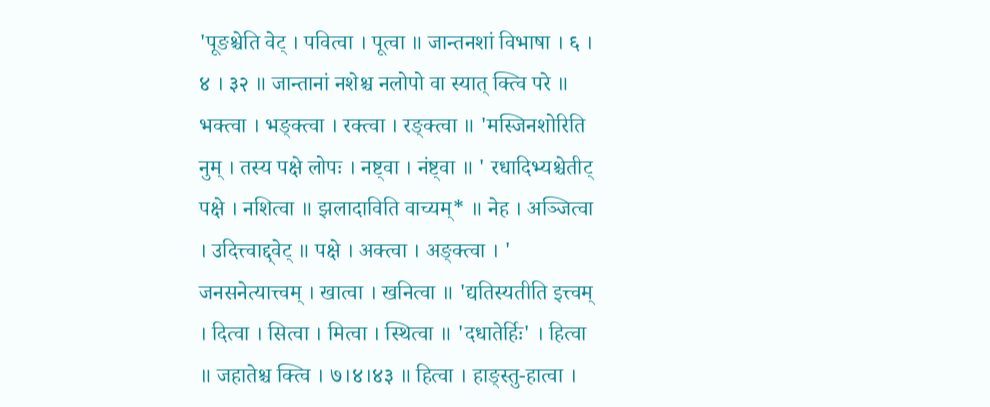'पूङश्चेति वेट् । पवित्वा । पूत्वा ॥ जान्तनशां विभाषा । ६ । ४ । ३२ ॥ जान्तानां नशेश्च नलोपो वा स्यात् क्त्वि परे ॥ भक्त्वा । भङ्क्त्वा । रक्त्वा । रङ्क्त्वा ॥ 'मस्जिनशोरिति नुम् । तस्य पक्षे लोपः । नष्ट्वा । नंष्ट्वा ॥ ' रधादिभ्यश्चेतीट् पक्षे । नशित्वा ॥ झलादाविति वाच्यम्* ॥ नेह । अञ्जित्वा । उदित्त्वाद्द्वेट् ॥ पक्षे । अक्त्वा । अङ्क्त्वा । ' जनसनेत्यात्त्वम् । खात्वा । खनित्वा ॥ 'द्यतिस्यतीति इत्त्वम् । दित्वा । सित्वा । मित्वा । स्थित्वा ॥ 'दधातेर्हिः' । हित्वा ॥ जहातेश्च क्त्वि । ७।४।४३ ॥ हित्वा । हाङ्स्तु-हात्वा ।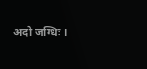अदो जग्धिः ।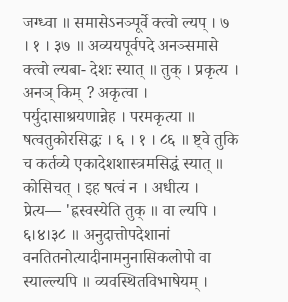जग्ध्वा ॥ समासेऽनञ्पूर्वे क्त्वो ल्यप् । ७ । १ । ३७ ॥ अव्ययपूर्वपदे अनञ्समासे क्त्वो ल्यबा- देशः स्यात् ॥ तुक् । प्रकृत्य । अनञ् किम् ? अकृत्वा । पर्युदासाश्रयणान्नेह । परमकृत्या ॥ षत्वतुकोरसिद्धः । ६ । १ । ८६ ॥ ष्ट्वे तुकि च कर्तव्ये एकादेशशास्त्रमसिद्धं स्यात् ॥ कोसिचत् । इह षत्वं न । अधीत्य । प्रेत्य— 'ह्रस्वस्येति तुक् ॥ वा ल्यपि । ६।४।३८ ॥ अनुदात्तोपदेशानां वनतितनोत्यादीनामनुनासिकलोपो वा स्याल्ल्यपि ॥ व्यवस्थितविभाषेयम् ।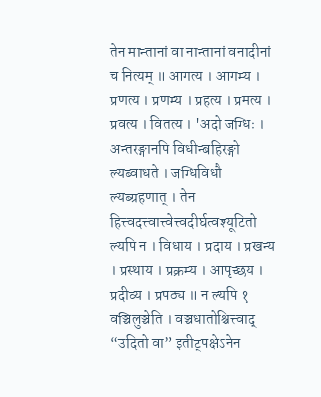तेन मान्तानां वा नान्तानां वनादीनां च नित्यम् ॥ आगत्य । आगम्य । प्रणत्य । प्रणम्य । प्रहत्य । प्रमत्य । प्रवत्य । वितत्य । 'अदो जग्धिः । अन्तरङ्गानपि विधीन्बहिरङ्गो ल्यब्वाधते । जग्धिविधौ ल्यब्ग्रहणात् । तेन हित्त्वदत्त्वात्त्वेत्त्वदीर्घत्वश्यूटितो ल्यपि न । विधाय । प्रदाय । प्रखन्य । प्रस्थाय । प्रक्रम्य । आपृच्छय । प्रदीव्य । प्रपठ्य ॥ न ल्यपि १ वञ्चिलुञ्चेति । वञ्चधातोश्चित्त्वाद् “उदितो वा” इतीट्पक्षेऽनेन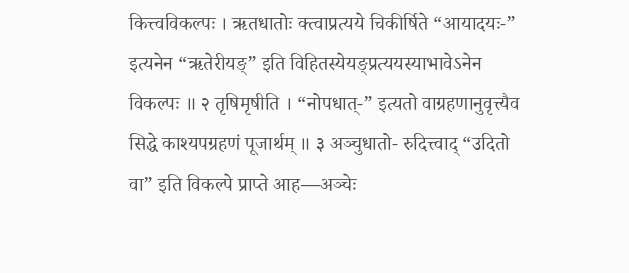कित्त्वविकल्पः । ऋतधातोः क्त्वाप्रत्यये चिकीर्षिते “आयादयः-” इत्यनेन “ऋतेरीयङ्” इति विहितस्येयङ्प्रत्ययस्याभावेऽनेन विकल्पः ॥ २ तृषिमृषीति । “नोपधात्-” इत्यतो वाग्रहणानुवृत्त्यैव सिद्धे काश्यपग्रहणं पूजार्थम् ॥ ३ अञ्चुधातो- रुदित्त्वाद् “उदितो वा” इति विकल्पे प्राप्ते आह—अञ्चेः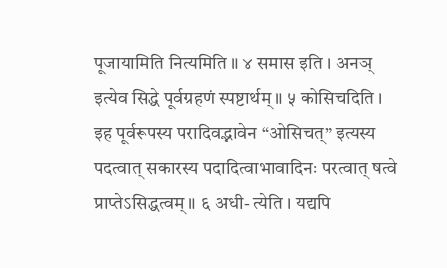पूजायामिति नित्यमिति ॥ ४ समास इति । अनञ् इत्येव सिद्धे पूर्वग्रहणं स्पष्टार्थम् ॥ ५ कोसिचदिति । इह पूर्वरूपस्य परादिवद्भावेन “ओसिचत्” इत्यस्य पदत्वात् सकारस्य पदादित्वाभावादिनः परत्वात् षत्वे प्राप्तेऽसिद्धत्वम् ॥ ६ अधी- त्येति । यद्यपि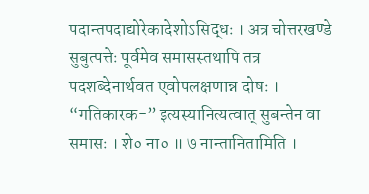पदान्तपदाद्योरेकादेशोऽसिद्धः । अत्र चोत्तरखण्डे सुबुत्पत्तेः पूर्वमेव समासस्तथापि तत्र पदशब्देनार्थवत एवोपलक्षणान्न दोषः । “गतिकारक-” इत्यस्यानित्यत्वात् सुबन्तेन वा समासः । शे० ना० ॥ ७ नान्तानितामिति ।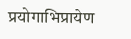प्रयोगाभिप्रायेण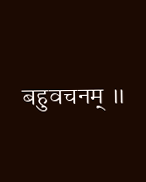बहुवचनम् ॥